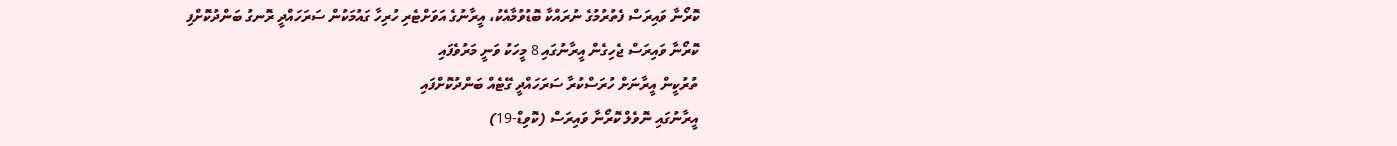ކޮރޯނާ ވައިރަސް ފެތުރުމުގެ ނުރައްކާ ބޮޑުވުމާއެކު، އީރާނުގެ އަވަށްޓެރި ހުރިހާ ގައުމަކުން ސަރަހައްދީ ރޮނގު ބަންދުކޮށްފި
ކޮރޯނާ ވައިރަސް ޖެހިގެން އީރާނުގައި 8 މީހަކު ވަނީ މަރުވެފައި
ތުރުކީން އީރާނަށް ހުރަސްކުރާ ސަރަހައްދީ ގޭޓެއް ބަންދުކޮށްފައި
އީރާނުގައި ނޮވެލް ކޮރޯނާ ވައިރަސް (ކޮވިޑް-19)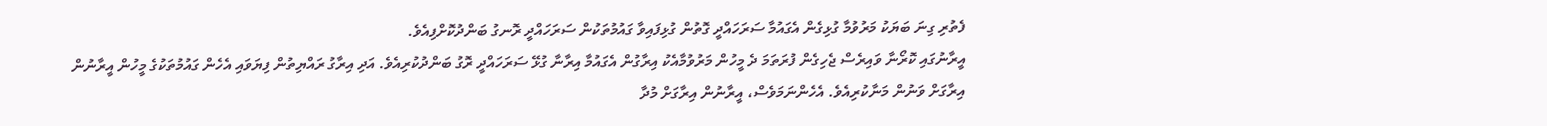ފެތުރި ގިނަ ބަޔަކު މަރުވުމާ ގުޅިގެން އެގައުމާ ސަރަހައްދީ ގޮތުން ގުޅިފައިވާ ގައުމުތަކުން ސަރަހައްދީ ރޮނގު ބަންދުކޮށްފިއެވެ.
އީރާނުގައި ކޮރޯނާ ވައިރެސް ޖެހިގެން ފުރަތަމަ ދެ މީހުން މަރުވުމާއެކު އިރާގުން އެގައުމާ އިރާނާ ގުޅޭ ސަރަހައްދީ ރޮގު ބަންދުކުރިއެވެ. އަދި އިރާގު ރައްޔިތުން ފިޔަވައި އެހެން ގައުމުތަކުގެ މީހުން އީރާނުން އިރާގަށް ވަނުން މަނާކުރިއެވެ. އެހެންނަމަވެސް، އީރާނުން އިރާގަށް މުދާ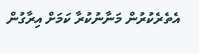އެތެރެކުރުން މަނާނުކުރާ ކަމަށް އިރާގުން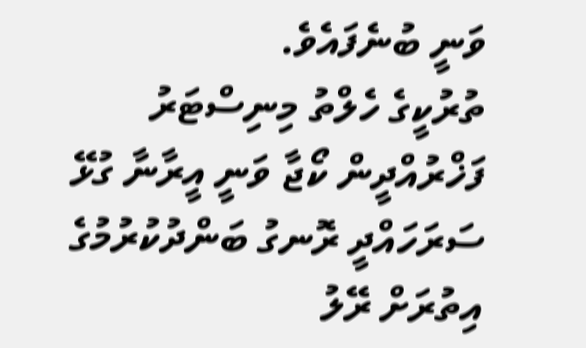ވަނީ ބުނެފައެވެ.
ތުރުކީގެ ހެލްތު މިނިސްޓަރު ފަޚްރުއްދީން ކޯޖާ ވަނީ އީރާނާ ގުޅޭ ސަރަހައްދީ ރޮނގު ބަންދުކުރުމުގެ އިތުރަށް ރޭލު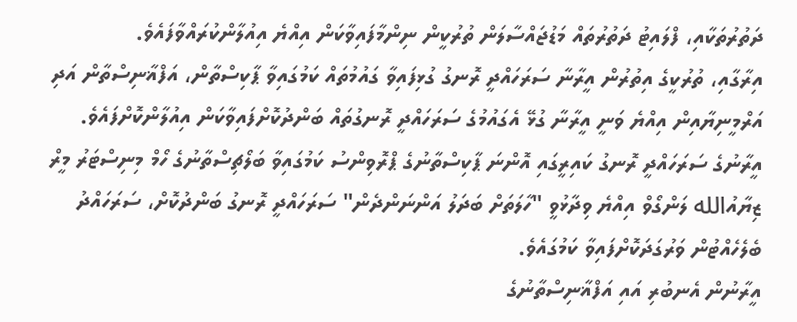ދަތުރުތަކާއި، ފްލައިޓު ދަތުރުތައް މަޑުޖައްސާލަން ތުރުކީން ނިންމާފައިވާކަން އިއްޔެ އިއުލާންކުރައްވާފައެވެ.
އިރާގާއި، ތުރުކީގެ އިތުރުން އީރާނާ ސަރަހައްދީ ރޮނގު ގުޅިފައިވާ ގައުމުތައް ކަމުގައިވާ ޕާކިސްތާން، އަފްޣާނިސްތާން އަދި އަރްމީނިޔާއިން އިއްޔެ ވަނީ އީރާނާ ގުޅޭ އެގައުމުގެ ސަރަހައްދީ ރޮނގުތައް ބަންދުކޮށްފައިވާކަން އިއުލާންކޮށްފައެވެ.
އީރާނުގެ ސަރަހައްދީ ރޮނގު ކައިރީގައި އޮންނަ ޕާކިސްތާނުގެ ޕްރޮވިންސު ކަމުގައިވާ ބަލޯޗިސްތާނުގެ ހޯމް މިނިސްޓަރު މީރް ޒިޔާއުالله ލަންގޯވް އިއްޔެ ވިދާޅުވީ "ހާލަތަށް ބަދަލު އަންނަންދެން" ސަރަހައްދީ ރޮނގު ބަންދުކޮށް، ސަރަހައްދު ބެލެހެއްޓުން ވަރުގަދަކޮށްފައިވާ ކަމުގައެވެ.
އީރާނުން އެނބުރި އައި އަފްޣާނިސްތާނުގެ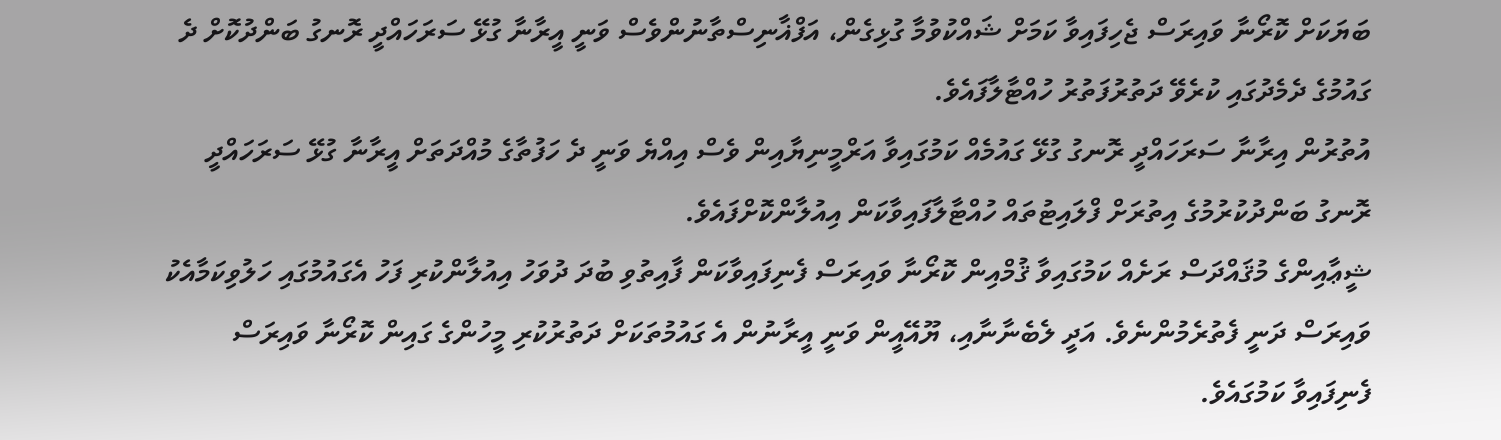ބަޔަކަށް ކޮރޯނާ ވައިރަސް ޖެހިފައިވާ ކަމަށް ޝައްކުވުމާ ގުޅިގެން، އަފްޣާނިސްތާނުންވެސް ވަނީ އީރާނާ ގުޅޭ ސަރަހައްދީ ރޮނގު ބަންދުކޮށް ދެ ގައުމުގެ ދެމެދުގައި ކުރެވޭ ދަތުރުފަތުރު ހުއްޓާލާފައެވެ.
އުތުރުން އިރާނާ ސަރަހައްދީ ރޮނގު ގުޅޭ ގައުމެއް ކަމުގައިވާ އަރްމީނިޔާއިން ވެސް އިއްޔެ ވަނީ ދެ ހަފުތާގެ މުއްދަތަށް އީރާނާ ގުޅޭ ސަރަހައްދީ ރޮނގު ބަންދުކުރުމުގެ އިތުރަށް ފްލައިޓުތައް ހުއްޓާލާފައިވާކަން އިއުލާންކޮށްފައެވެ.
ޝީޢާއިންގެ މުޤައްދަސް ރަށެއް ކަމުގައިވާ ޤުމްއިން ކޮރޯނާ ވައިރަސް ފެނިފައިވާކަން ފާއިތުވި ބުދަ ދުވަހު އިއުލާންކުރި ފަހު އެގައުމުގައި ހަލުވިކަމާއެކު ވައިރަސް ދަނީ ފެތުރެމުންނެވެ. އަދީ ލެބެނާނާއި، ޔޫއޭއީން ވަނީ އީރާނުން އެ ގައުމުތަކަށް ދަތުރުކުރި މީހުންގެ ގައިން ކޮރޯނާ ވައިރަސް ފެނިފައިވާ ކަމުގައެވެ.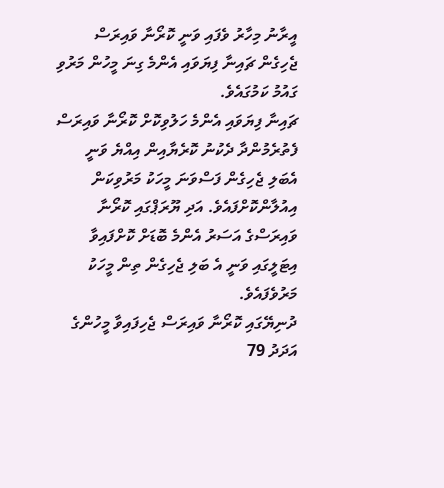އީރާނު މިހާރު ވެފައި ވަނީ ކޮރޯނާ ވައިރަސް ޖެހިގެން ޗައިނާ ފިޔަވައި އެންމެ ގިނަ މީހުން މަރުވި ގައުމު ކަމުގައެވެ.
ޗައިނާ ފިޔަވައި އެންމެ ހަލުވިކޮށް ކޮރޯނާ ވައިރަސް ފެތުރެމުންދާ ދެކުނު ކޮރެޔާއިން އިއްޔެ ވަނީ އެބަލި ޖެހިގެން ފަސްވަނަ މީހަކު މަރުވިކަން އިއުލާންކޮށްފައެވެ. އަދި ޔޫރަޕްގައި ކޮރޯނާ ވައިރަސްގެ އަސަރު އެންމެ ބޮޑަށް ކޮށްފައިވާ އިޓަލީގައި ވަނީ އެ ބަލި ޖެހިގެން ތިން މީހަކު މަރުވެފައެވެ.
ދުނިޔޭގައި ކޮރޯނާ ވައިރަސް ޖެހިފައިވާ މީހުންގެ އަދަދު 79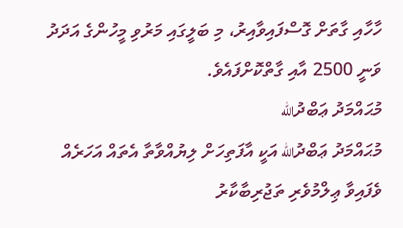ހާހާއި ގާތަށް ގޮސްފައިވާއިރު، މި ބަލީގައި މަރުވި މީހުންގެ އަދަދު ވަނީ 2500 އާއި ގާތްކޮށްފައެވެ.
މުޙައްމަދު ޢަބްދުالله
މުޙައްމަދު ޢަބްދުالله އަކީ އާފަތިހަށް ލިޔުއްވާތާ އެތައް އަހަރެއް ވެފައިވާ ޢިލްމުވެރި ތަޖުރިބާކާރު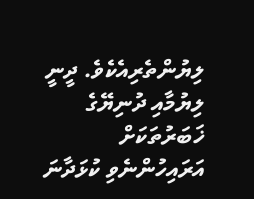ލިޔުންތެރިއެކެވެ. ދީނީ ލިޔުމާއި ދުނިޔޭގެ ޚަބަރުތަކަށް އަރައިހުންނެވި ކުޅަދާނަ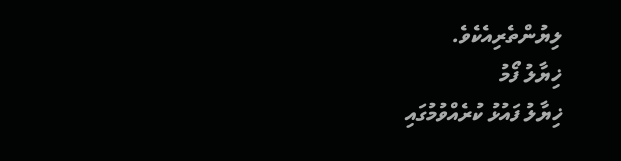ލިޔުންތެރިއެކެވެ.
ޚިޔާލު ފޯމު
ޚިޔާލު ފައުޅު ކުރެއްވުމުގައި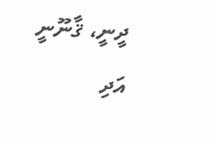ދީނީ، ޤާނޫނީ އަދި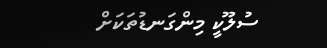ސުލޫކީ މިންގަނޑުތަކަށް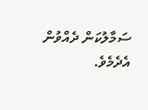ސަމާލުކަން ދެއްވުން އެދެމެވެ.